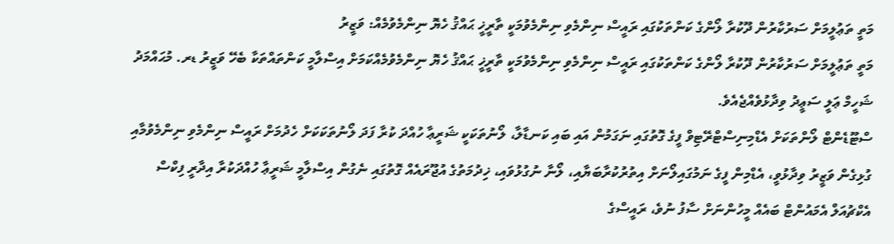މަތީ ތަޢުލީމަށް ސަރުކާރުން ދޫކުރާ ލޯންގެ ކަންތަކުގައި ރައީސް ނިންމެވި ނިންމެވުމަކީ ތާރީޚީ ޙައްޤު ހެޔޮ ނިންމެވުމެއް: ވަޒީރު
މަތީ ތަޢުލީމަށް ސަރުކާރުން ދޫކުރާ ލޯންގެ ކަންތަކުގައި ރައީސް ނިންމެވި ނިންމެވުމަކީ ތާރީޚީ ޙައްޤު ހެޔޮ ނިންމެވުމެއްކަމަށް އިސްލާމީ ކަންތައްތަކާ ބެހޭ ވަޒީރު ޑރ. މުޙައްމަދު ޝަހީމް ޢަލީ ސަޢީދު ވިދާޅުވެއްޖެއެވެ.
ސްޓޫޑެންޓް ލޯންތަކަށް އެޑްމިނިސްޓްރޭޓިވް ފީގެ ގޮތުގައި ނަގަމުން އައި ބައި ކަނޑާލާ، ލޯނުތަކަކީ ޝަރީޢާ ހުއްދަ ކުރާ ފަދަ ލޯނުތަކަކަށް ހެދުމަށް ރައީސް ނިންމެވި ނިންމެވުމާއި ގުޅިގެން ވަޒީރު ވިދާޅުވީ، އެޑްމިން ފީގެ ނަމުގައިލޯނަށް އިތުރުކުރާބަޔާއި، ލޯނާ ނުގުޅުވައި، ޚިދުމަތުގެ އުޖޫރައެއް ގޮތުގައި ނެގުން އިސްލާމީ ޝަރީޢާ ހުއްދަކުރާ އިދާރީ ފިކްސް އެކްޗުއަލް އެމައުންޓް ބައެއް މީހުންނަށް ސާފު ނުވެ، ރައީސްގެ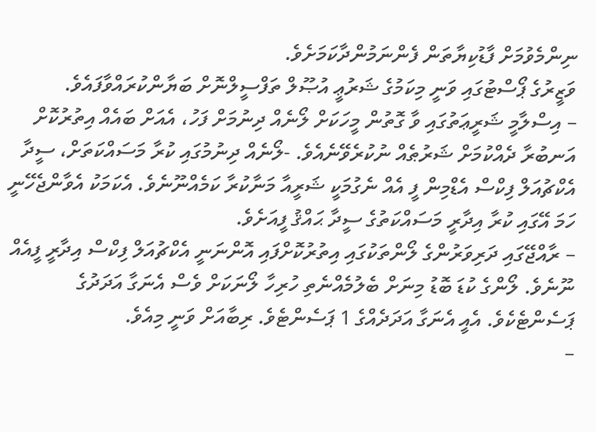ނިންމެވުމަށް ފާޑުކިޔާތަން ފެންނަމުންދާކަމަށެވެ.
ވަޒީރުގެ ޕޯސްޓުގައި ވަނީ މިކަމުގެ ޝަރުޢީ އުޞޫލް ތަފްސީލްނޮށް ބަޔާންކުރައްވާފައެވެ.
– އިސްލާމީ ޝަރީޢަތުގައި ވާ ގޮތުން މީހަކަށް ލޯނެއް ދިނުމަށް ފަހު، އެއަށް ބައެއް އިތުރުކޮށް އަނބުރާ ދެއްކުމަށް ޝަރުޠެއް ނުކުރެވޭނެއެވެ. -ލޯނެއް ދިނުމުގައި ކުރާ މަސައްކަތަށް، ސީދާ އެކްޗުއަލް ފިކްސް އެޑްމިން ފީ އެއް ނެގުމަކީ ޝަރީއާ މަނާކުރާ ކަމެއްނޫނެވެ. އެކަމަކު އެވާންޖެހޭނީ ހަމަ އޭގައި ކުރާ އިދާރީ މަސައްކަތުގެ ސީދާ ޙައްޤު ފީއަށެވެ.
– ރާއްޖޭގައި ދަރިވަރުންގެ ލޯންތަކުގައި އިތުރުކޮށްފައި އޮންނަނީ އެކްޗުއަލް ފިކްސް އިދާރީ ފީއެއް ނޫނެވެ. ލޯންގެ ކުޑަ ބޮޑު މިނަށް ބެލުމެއްނެތި ހުރިހާ ލޯނަކަށް ވެސް އެނަގާ އަދަދުގެ ޕަސެންޓެކެވެ. އެއީ އެނަގާ އަދަދެއްގެ 1 ޕަސެންޓެވެ. ރިބާއަށް ވަނީ މިއެވެ.
–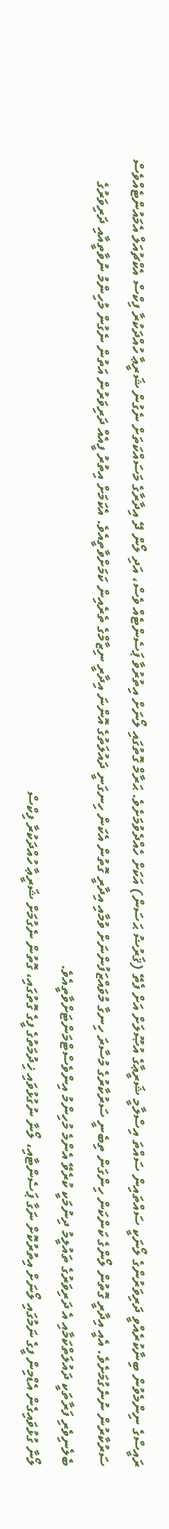ރައީސްގެ ނިންމެވުން ބިނާކުރެއްވީ ދަރިވަރުންގެ ލޯނަކީ ސައްތައިން ސައްތަ އިސްލާމީ ޝަރީޢާގެ އުޞޫލަށް އަށް ފެތޭ (ޤަރުޟު ޙަސަން) އަކަށް ހެއްދެވުމަށެވެ. ޙަރާމް ގޮތުގައި ލޯނަށް އިތުރުވާ ޕަސެންޓެއް ވެސް، އަދި ލޯން ދޭ އިދާރާގެ މަސައްކަތަށް ނެގުން ޝަރީޢާ ހުއްދަކުރާ ފިކްސް އެކްޗުއަލް އެމައުންޓެއްވެސް ސަރުކާރުން ނުނެގުމަށެވެ. އެއީ އިދާރީ ގޮތުން ލޯންގެ ކަންކަން ހިންގަން ތިބެނީ ސަރުކާރުގެ މުސާރަ ހިނގާ މުވައްޒަފުންނަށް ވުމާއި އިދާރީ ގޮތުން އެކަން ހިނގަނީ ދައުލަތުގެ އޮންނަ އިދާރީ ނިޒާމްގެ ތެރެއިން ކަމަށްވާތީއެވެ. އެކަމަށް އިތުރު ފީއެއް ދަރިވަރުން އަތުން ނެގުން މުހިންމު ނުވާތީއާއި ދަރިވަރުގެ ބެލެނިވެރި ފަރާތަކީ ދައުލަތްކަމާއި އެ ދަރިވަރުގެ ތައުލީމު ދިނުމަކީ ކުރެވޭ އެންމެ މުހިންމު އިންވެސްޓްމަންޓަށްވާތީއެވެ.
ލޯނާ ގުޅުވައިގެން އެޑްމިން ފީގެ ނަމުގައި ލޯނަށް އިތުރުކޮށް ނަގާ ޕަސެންޓާއި، ލޯނާ ނުގުޅުވައި ޚިދުމަތުގެ ފީގެ ގޮތުގައި، ގޮތުން ނެގުމަށް ޝަރީޢާ ހުއްދަކުރާ ފިކްސް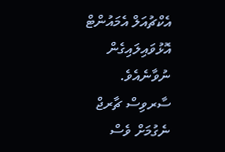އެކްޗުއަލް އެމައުންޓް އޮޅުވައިލައިގެން ނުވާނެއެވެ.
ސާރވިސް ޗާރޖް ނެގުމަށް ވެސް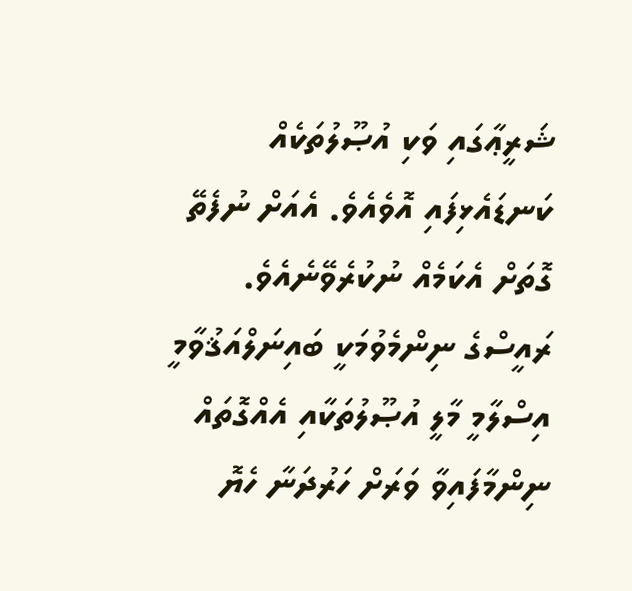ޝަރީޢާގައި ވަކި އުޞޫލުތަކެއް ކަނޑައެޅިފައި އޮވެއެވެ. އެއަށް ނުފެތޭ ގޮތަށް އެކަމެއް ނުކުރެވޭނެއެވެ.
ރައީސްގެ ނިންމެވުމަކީ ބައިނަލްއަޤުވާމީ އިސްލާމީ މާލީ އުޞޫލުތަކާއި އެއްގޮތައް ނިންމާފައިވާ ވަރަށް ހަރުދަނާ ހެޔޮ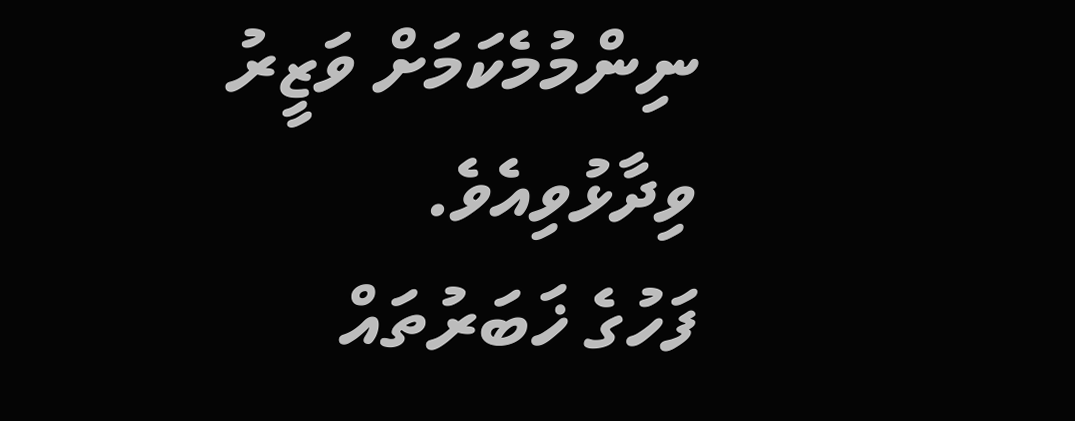ނިންމުމެކަމަށް ވަޒީރު ވިދާޅުވިއެވެ.
ފަހުގެ ޚަބަރުތައް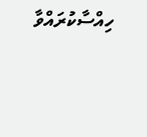ހިއްސާކުރައްވާ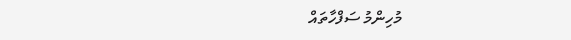މުހިންމު ސަފްހާތައް